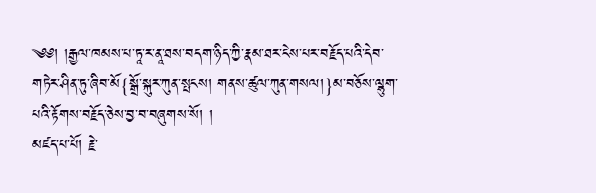༄༅། །རྒྱལ་ཁམས་པ་ཏཱ་ར་ནཱ་ཐས་བདག་ཉིད་ཀྱི་རྣམ་ཐར་ངེས་པར་བརྗོད་པའི་དེབ་གཏེར་ཤིན་ཏུ་ཞིབ་མོ{སྒྲོ་སྐུར་ཀུན་སྤངས། གནས་ཚུལ་ཀུན་གསལ།}མ་བཅོས་ལྷུག་པའི་རྟོགས་བརྗོད་ཅེས་བྱ་བ་བཞུགས་སོ། །
མཛད་པ་པོ། རྗེ་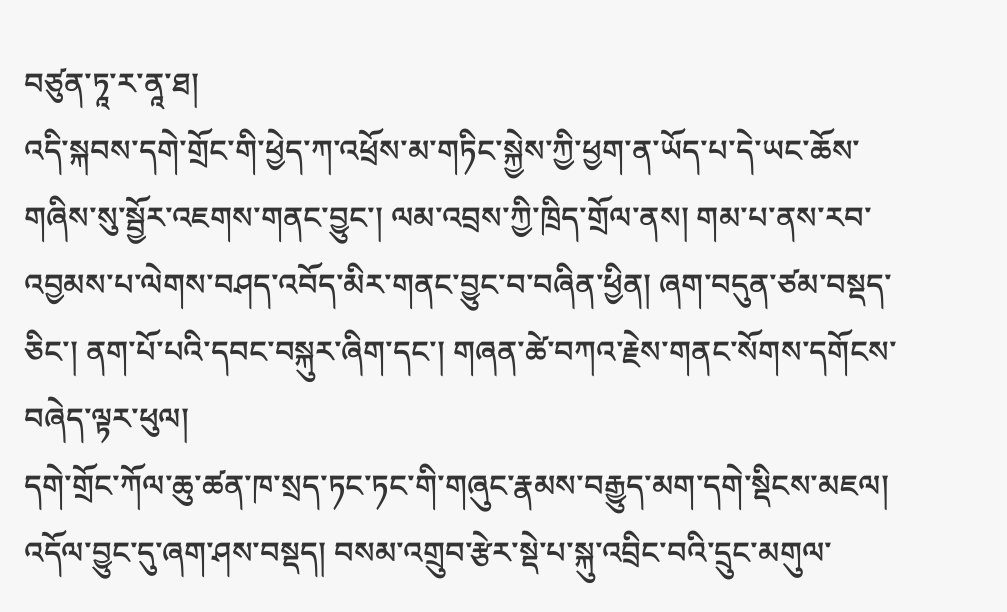བཙུན་ཏཱ་ར་ནཱ་ཐ།
འདི་སྐབས་དགེ་གྲོང་གི་ཕྱེད་ཀ་འཕྲོས་མ་གཏིང་སྐྱེས་ཀྱི་ཕྱག་ན་ཡོད་པ་དེ་ཡང་ཆོས་གཞིས་སུ་སྦྱོར་འཇགས་གནང་བྱུང་། ལམ་འབྲས་ཀྱི་ཁྲིད་གྲོལ་ནས། གམ་པ་ནས་རབ་འབྱམས་པ་ལེགས་བཤད་འབོད་མིར་གནང་བྱུང་བ་བཞིན་ཕྱིན། ཞག་བདུན་ཙམ་བསྡད་ཅིང་། ནག་པོ་པའི་དབང་བསྐུར་ཞིག་དང་། གཞན་ཚེ་བཀའ་རྗེས་གནང་སོགས་དགོངས་བཞེད་ལྟར་ཕུལ།
དགེ་གྲོང་ཀོལ་ཆུ་ཚན་ཁ་སྲད་ཏང་ཏང་གི་གཞུང་རྣམས་བརྒྱུད་མག་དགེ་སྡིངས་མཇལ། འདོལ་བྱུང་དུ་ཞག་ཤས་བསྡད། བསམ་འགྲུབ་རྩེར་སྡེ་པ་སྐུ་འབྲིང་བའི་དྲུང་མགུལ་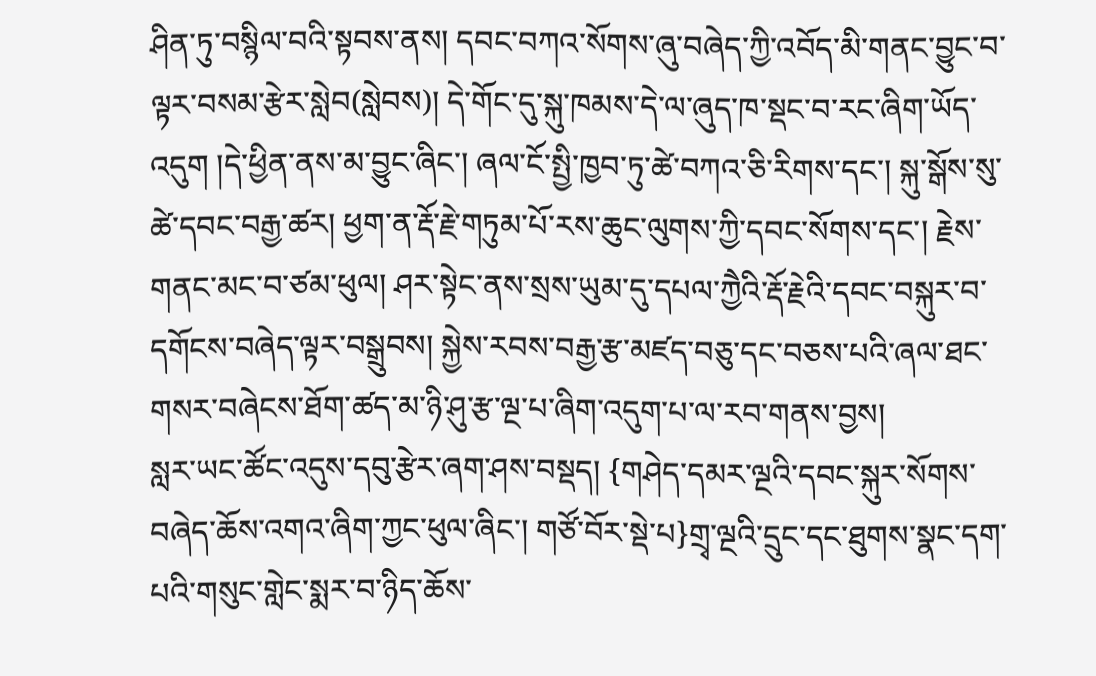ཤིན་ཏུ་བསྙིལ་བའི་སྟབས་ནས། དབང་བཀའ་སོགས་ཞུ་བཞེད་ཀྱི་འབོད་མི་གནང་བྱུང་བ་ལྟར་བསམ་རྩེར་སླེབ(སླེབས)། དེ་གོང་དུ་སྐུ་ཁམས་དེ་ལ་ཞུད་ཁ་སྡང་བ་རང་ཞིག་ཡོད་འདུག །དེ་ཕྱིན་ནས་མ་བྱུང་ཞིང་། ཞལ་ངོ་སྤྱི་ཁྱབ་ཏུ་ཚེ་བཀའ་ཅི་རིགས་དང་། སྐུ་སྒོས་སུ་ཚེ་དབང་བརྒྱ་ཚར། ཕྱག་ན་རྡོ་རྗེ་གཏུམ་པོ་རས་ཆུང་ལུགས་ཀྱི་དབང་སོགས་དང་། རྗེས་གནང་མང་བ་ཙམ་ཕུལ། ཤར་སྟེང་ནས་སྲས་ཡུམ་དུ་དཔལ་ཀྱཻའི་རྡོ་རྗེའི་དབང་བསྐུར་བ་དགོངས་བཞེད་ལྟར་བསྒྲུབས། སྐྱེས་རབས་བརྒྱ་རྩ་མཛད་བཅུ་དང་བཅས་པའི་ཞལ་ཐང་གསར་བཞེངས་ཐོག་ཚད་མ་ཉི་ཤུ་རྩ་ལྔ་པ་ཞིག་འདུག་པ་ལ་རབ་གནས་བྱས།
སླར་ཡང་ཚོང་འདུས་དབུ་རྩེར་ཞག་ཤས་བསྡད། {གཤེད་དམར་ལྔའི་དབང་སྐུར་སོགས་བཞེད་ཆོས་འགའ་ཞིག་ཀྱང་ཕུལ་ཞིང་། གཙོ་བོར་སྡེ་པ}གྲྭ་ལྔའི་དྲུང་དང་ཐུགས་སྣང་དག་པའི་གསུང་གླེང་སྨར་བ་ཉིད་ཆོས་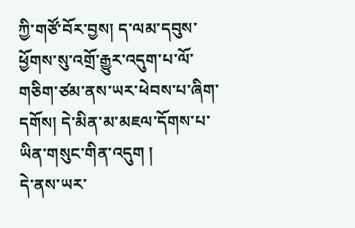ཀྱི་གཙོ་བོར་བྱས། ད་ལམ་དབུས་ཕྱོགས་སུ་འགྲོ་རྒྱུར་འདུག་པ་ལོ་གཅིག་ཙམ་ནས་ཡར་ཕེབས་པ་ཞིག་དགོས། དེ་མིན་མ་མཇལ་དོགས་པ་ཡིན་གསུང་གིན་འདུག །
དེ་ནས་ཡར་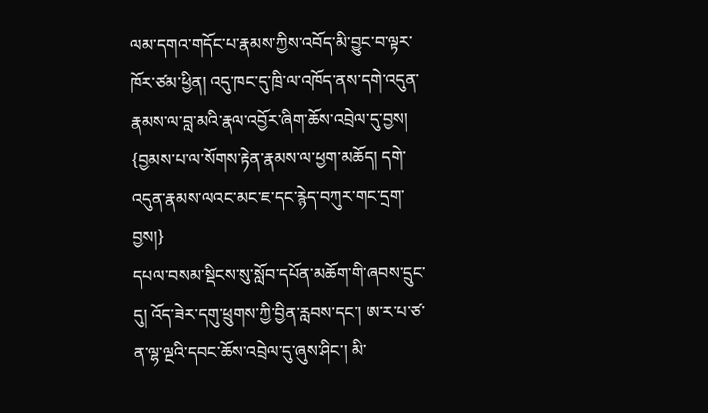ལམ་དགའ་གདོང་པ་རྣམས་ཀྱིས་འབོད་མི་བྱུང་བ་ལྟར་ཁོར་ཙམ་ཕྱིན། འདུ་ཁང་དུ་ཁྲི་ལ་འཁོད་ནས་དགེ་འདུན་རྣམས་ལ་བླ་མའི་རྣལ་འབྱོར་ཞིག་ཆོས་འབྲེལ་དུ་བྱས། {བྱམས་པ་ལ་སོགས་རྟེན་རྣམས་ལ་ཕྱག་མཆོད། དགེ་འདུན་རྣམས་ལའང་མང་ཇ་དང་རྙེད་བཀུར་གང་དྲག་བྱས།}
དཔལ་བསམ་སྡིངས་སུ་སློབ་དཔོན་མཆོག་གི་ཞབས་དྲུང་དུ། འོད་ཟེར་དགུ་ཕྲུགས་ཀྱི་བྱིན་རླབས་དང་། ཨ་ར་པ་ཙ་ན་ལྷ་ལྔའི་དབང་ཆོས་འབྲེལ་དུ་ཞུས་ཤིང་། མི་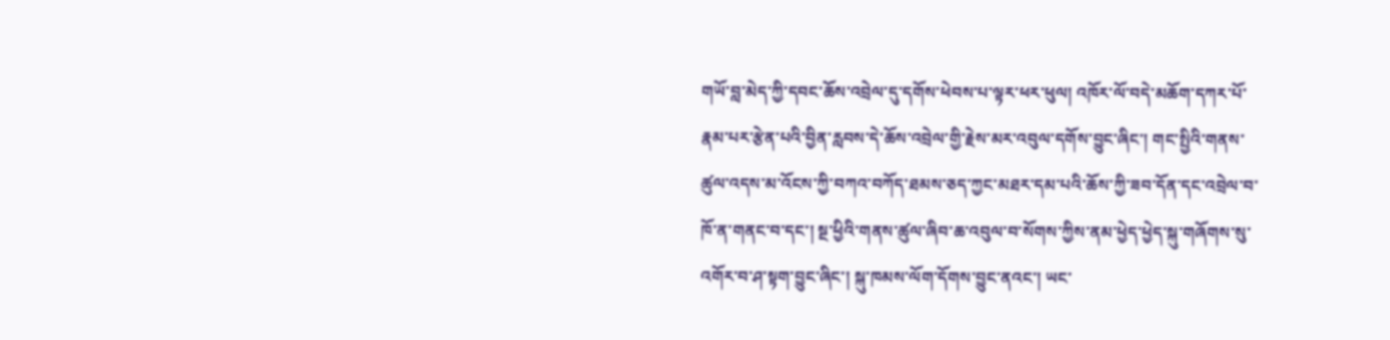གཡོ་བླ་མེད་ཀྱི་དབང་ཆོས་འབྲེལ་དུ་དགོས་ཕེབས་པ་ལྟར་ཕར་ཕུལ། འཁོར་ལོ་བདེ་མཆོག་དཀར་པོ་རྣམ་པར་རྩེན་པའི་བྱིན་རླབས་དེ་ཆོས་འབྲེལ་གྱི་རྗེས་མར་འབུལ་དགོས་བྱུང་ཞིང་། གང་སྤྱིའི་གནས་ཚུལ་འདས་མ་འོངས་ཀྱི་བཀའ་བཀོད་ཐམས་ཅད་ཀྱང་མཐར་དམ་པའི་ཆོས་ཀྱི་ཟབ་དོན་དང་འབྲེལ་བ་ཁོ་ན་གནང་བ་དང་། སྔ་ཕྱིའི་གནས་ཚུལ་ཞིབ་ཆ་འབུལ་བ་སོགས་ཀྱིས་ནམ་ཕྱེད་ཕྱེད་སྐུ་གཞོགས་སུ་འགོར་བ་ཤ་སྟག་བྱུང་ཞིང་། སྐུ་ཁམས་ལོག་དོགས་བྱུང་ནའང་། ཡང་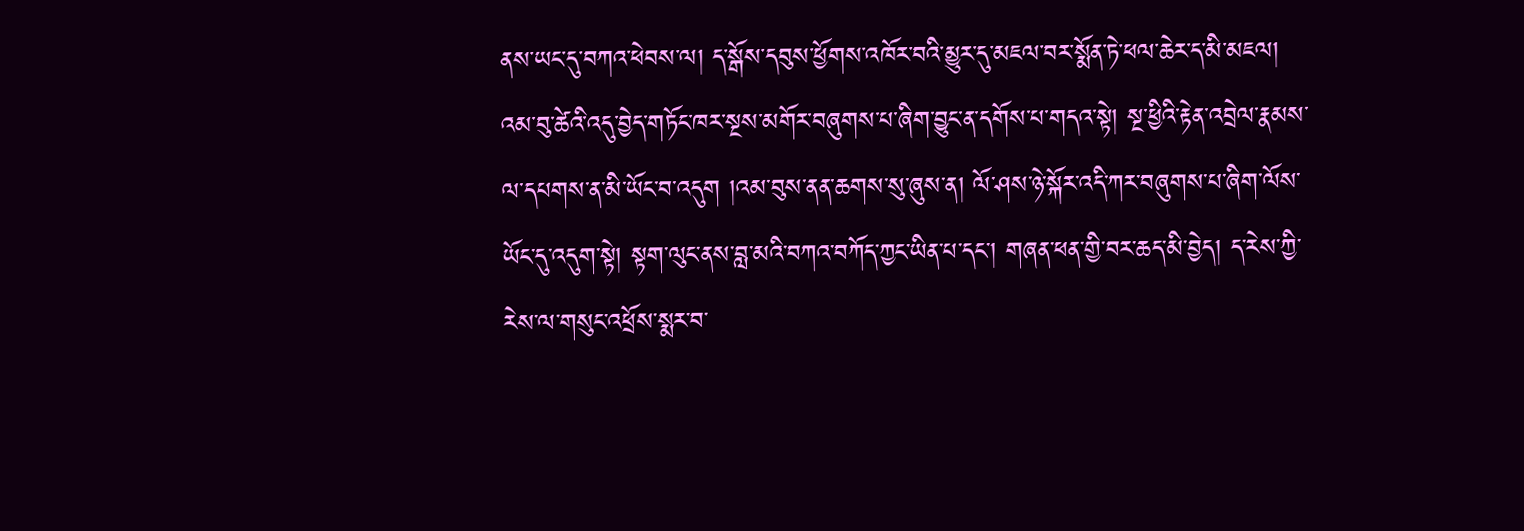ནས་ཡང་དུ་བཀའ་ཕེབས་ལ། ད་སྒོས་དབུས་ཕྱོགས་འཁོར་བའི་མྱུར་དུ་མཇལ་བར་སྨོན་ཏེ་ཕལ་ཆེར་ད་མི་མཇལ། འམ་བུ་ཚེའི་འདུ་བྱེད་གཏོང་ཁར་སྔས་མགོར་བཞུགས་པ་ཞིག་བྱུང་ན་དགོས་པ་གདའ་སྟེ། སྔ་ཕྱིའི་རྟེན་འབྲེལ་རྣམས་ལ་དཔགས་ན་མི་ཡོང་བ་འདུག །འམ་བུས་ནན་ཆགས་སུ་ཞུས་ན། ལོ་ཤས་ཉེ་སྐོར་འདི་ཀར་བཞུགས་པ་ཞིག་ལོས་ཡོང་དུ་འདུག་སྟེ། སྟག་ལུང་ནས་བླ་མའི་བཀའ་བཀོད་ཀྱང་ཡིན་པ་དང་། གཞན་ཕན་གྱི་བར་ཆད་མི་བྱེད། ད་རེས་ཀྱི་རེས་ལ་གསུང་འཕྲོས་སྨར་བ་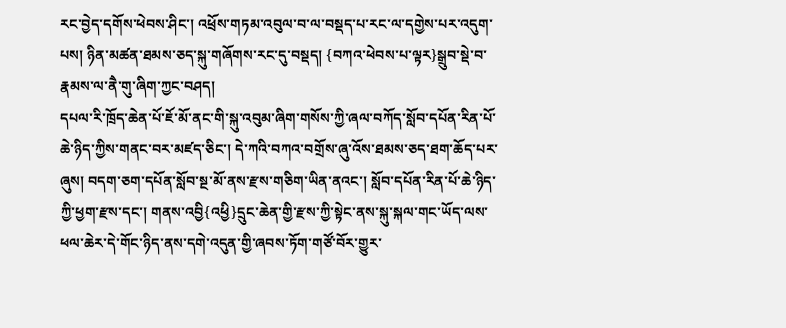རང་བྱེད་དགོས་ཕེབས་ཤིང་། འཕྲོས་གཏམ་འབུལ་བ་ལ་བསྡད་པ་རང་ལ་དགྱེས་པར་འདུག་པས། ཉིན་མཚན་ཐམས་ཅད་སྐུ་གཞོགས་རང་དུ་བསྡད། {བཀའ་ཕེབས་པ་ལྟར}སྒྲུབ་སྡེ་བ་རྣམས་ལ་ནཻ་གུ་ཞིག་ཀྱང་བཤད།
དཔལ་རི་ཁྲོད་ཆེན་པོ་ཇོ་མོ་ནང་གི་སྐུ་འབུམ་ཞིག་གསོས་ཀྱི་ཞལ་བཀོད་སློབ་དཔོན་རིན་པོ་ཆེ་ཉིད་ཀྱིས་གནང་བར་མཛད་ཅིང་། དེ་ཀའི་བཀའ་བགྲོས་ཞུ་འོས་ཐམས་ཅད་ཐག་ཆོད་པར་ཞུས། བདག་ཅག་དཔོན་སློབ་སྔ་མོ་ནས་རྫས་གཅིག་ཡིན་ནའང་། སློབ་དཔོན་རིན་པོ་ཆེ་ཉིད་ཀྱི་ཕྱག་རྫས་དང་། གནས་འབྱི{འཕྱི}དྲུང་ཆེན་གྱི་རྫས་ཀྱི་སྟེང་ནས་སྐུ་སྐལ་གང་ཡོད་ལས་ཕལ་ཆེར་དེ་གོང་ཉིད་ནས་དགེ་འདུན་གྱི་ཞབས་ཏོག་གཙོ་བོར་གྱུར་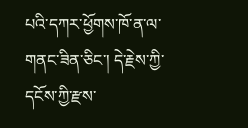པའི་དཀར་ཕྱོགས་ཁོ་ན་ལ་གནང་ཟིན་ཅིང་། དེ་རྗེས་ཀྱི་དངོས་ཀྱི་རྫས་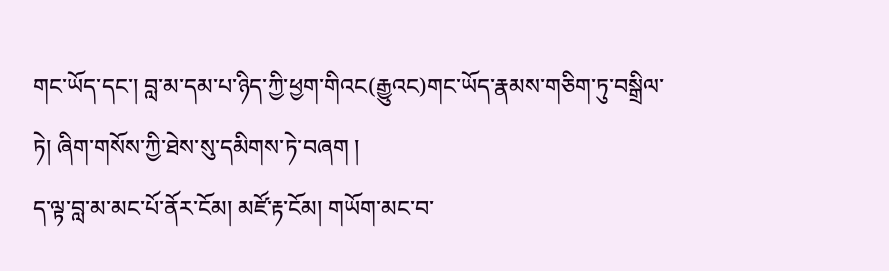གང་ཡོད་དང་། བླ་མ་དམ་པ་ཉིད་ཀྱི་ཕྱག་གིའང(རྒྱུའང)གང་ཡོད་རྣམས་གཅིག་ཏུ་བསྒྲིལ་ཏེ། ཞིག་གསོས་ཀྱི་ཐེས་སུ་དམིགས་ཏེ་བཞག །
ད་ལྟ་བླ་མ་མང་པོ་ནོར་ངོམ། མཛོ་རྟ་ངོམ། གཡོག་མང་བ་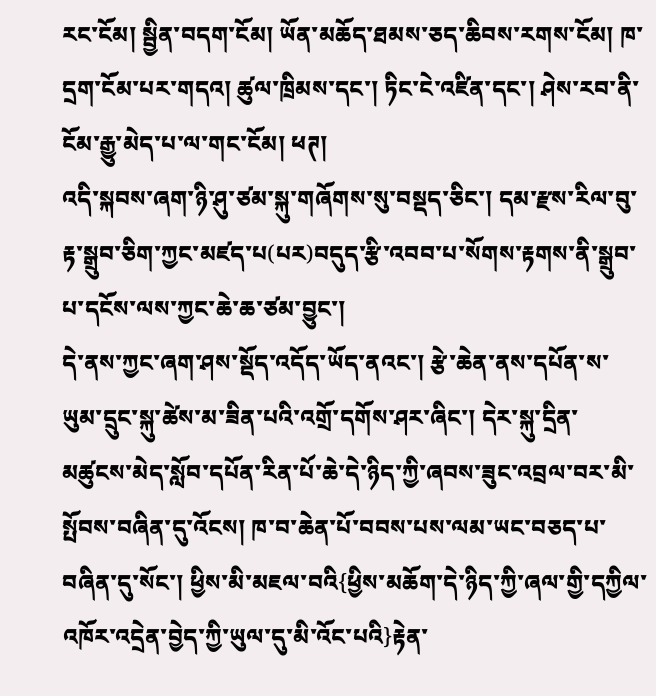རང་ངོམ། སྦྱིན་བདག་ངོམ། ཡོན་མཆོད་ཐམས་ཅད་ཆིབས་རགས་ངོམ། ཁ་དྲག་ངོམ་པར་གདའ། ཚུལ་ཁྲིམས་དང་། ཏིང་ངེ་འཛིན་དང་། ཤེས་རབ་ནི་ངོམ་རྒྱུ་མེད་པ་ལ་གང་ངོམ། ཕཊ།
འདི་སྐབས་ཞག་ཉི་ཤུ་ཙམ་སྐུ་གཞོགས་སུ་བསྡད་ཅིང་། དམ་རྫས་རིལ་བུ་རྟ་སྒྲུབ་ཅིག་ཀྱང་མཛད་པ(པར)བདུད་རྩི་འབབ་པ་སོགས་རྟགས་ནི་སྒྲུབ་པ་དངོས་ལས་ཀྱང་ཆེ་ཆ་ཙམ་བྱུང་།
དེ་ནས་ཀྱང་ཞག་ཤས་སྡོད་འདོད་ཡོད་ནའང་། རྩེ་ཆེན་ནས་དཔོན་ས་ཡུམ་དྲུང་སྐུ་ཚེས་མ་ཟིན་པའི་འགྲོ་དགོས་ཤར་ཞིང་། དེར་སྐུ་དྲིན་མཚུངས་མེད་སློབ་དཔོན་རིན་པོ་ཆེ་དེ་ཉིད་ཀྱི་ཞབས་ཟུང་འབྲལ་བར་མི་སྤོབས་བཞིན་དུ་འོངས། ཁ་བ་ཆེན་པོ་བབས་པས་ལམ་ཡང་བཅད་པ་བཞིན་དུ་སོང་། ཕྱིས་མི་མཇལ་བའི{ཕྱིས་མཆོག་དེ་ཉིད་ཀྱི་ཞལ་གྱི་དཀྱིལ་འཁོར་འདྲེན་བྱེད་ཀྱི་ཡུལ་དུ་མི་འོང་པའི}རྟེན་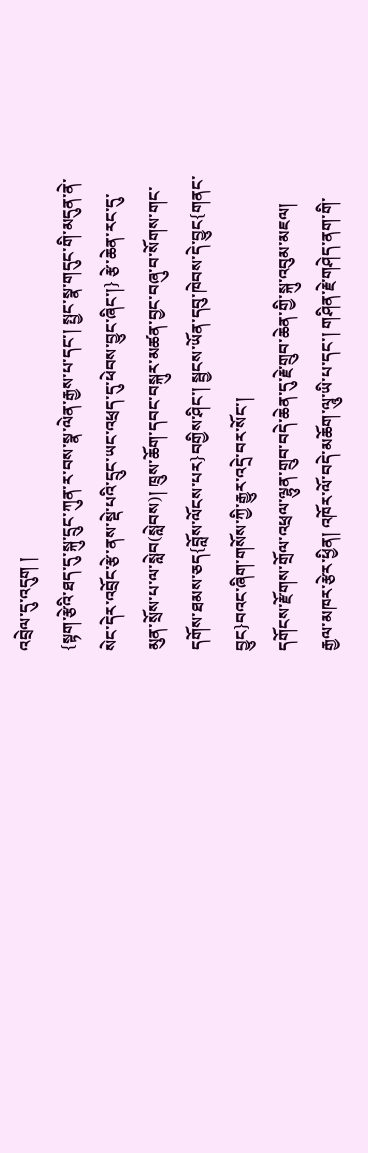འབྲེལ་དུ་འདུག །
{སྟག་རྩེའི་ཐད་དུ་སྐུ་དྲུང་ཀུན་ར་བས་སྣ་ལེན་རྒྱས་པ་དང་། སྤྱང་སྣ་གདུང་གི་མདུན་ནེ་སེང་དེར་འབྲོང་རྩེ་ནས་སྡེ་པའི་དྲུང་ཡང་འཕྲད་དུ་ཕེབས་བྱུང་ཞིང་།} རྩེ་ཆེན་རང་དུ་མུན་སྲོས་པ་ལ་སླེབ(སླེབས)། ཁྲུས་ཆོག་དབང་བསྐུར་མཚན་བྱང་བཞུ་བ་སོགས་གང་དགོས་ཐམས་ཅད{བློས་ལོངས་པར}བགྱིས་ཤིང་། སྦྱངས་ཡོན་དབུ་ཁེབས་དེ་བྱུང{གནང་བྱུང}བའང་ཞིག་གསོས་ཀྱི་རྒྱུར་འདྲེ་བར་སོང་།
དགོངས་རྫོགས་གྲོལ་འཕྲལ་ལྷུན་གྲུབ་བདེ་ཆེན་དུ་རྗེ་གྲུབ་ཆེན་གྱི་སྐུ་འབུམ་མཇལ། རྒྱལ་མཁར་རྩེར་ཕྱིན། འཁོར་ལོ་བདེ་མཆོག་ལཱུ་ཡི་པ་དང་། གཤིན་རྗེ་གཤེད་ནག་གི་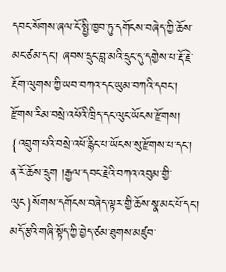དབང་སོགས་ཞལ་ངོ་སྤྱི་ཁྱབ་ཏུ་དགོངས་བཞེད་ཀྱི་ཆོས་མང་ཙམ་དང་། ཞབས་དྲུང་བླ་མའི་དྲུང་དུ་དགྱེས་པ་རྡོ་རྗེ་རྔོག་ལུགས་ཀྱི་ཡབ་བཀའ་དང་ཡུམ་བཀའི་དབང་། རྫོགས་རིམ་བསྲེ་འཕོའི་ཁྲིད་དང་ལུང་ཡོངས་རྫོགས། {འབྲུག་པའི་བསྲེ་འཕོ་རྙིང་པ་ཡོངས་སུ་རྫོགས་པ་དང་། ན་རོ་ཆོས་དྲུག །རྒྱལ་དབང་རྗེའི་བཀའ་འབུམ་གྱི་ལུང}སོགས་དགོངས་བཞེད་ལྟར་གྱི་ཆོས་སྣ་མང་པོ་དང་། མདོ་རྩའི་གཞི་སྟོད་ཀྱི་བྱེད་ཙམ་ཐུགས་མཛུབ་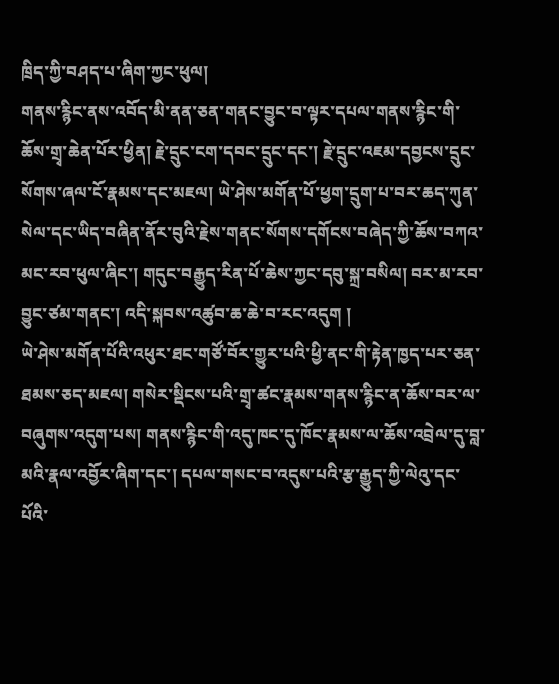ཁྲིད་ཀྱི་བཤད་པ་ཞིག་ཀྱང་ཕུལ།
གནས་རྙིང་ནས་འབོད་མི་ནན་ཅན་གནང་བྱུང་བ་ལྟར་དཔལ་གནས་རྙིང་གི་ཆོས་གྲྭ་ཆེན་པོར་ཕྱིན། རྗེ་དྲུང་ངག་དབང་དྲུང་དང་། རྗེ་དྲུང་འཇམ་དབྱངས་དྲུང་སོགས་ཞལ་ངོ་རྣམས་དང་མཇལ། ཡེ་ཤེས་མགོན་པོ་ཕྱག་དྲུག་པ་བར་ཆད་ཀུན་སེལ་དང་ཡིད་བཞིན་ནོར་བུའི་རྗེས་གནང་སོགས་དགོངས་བཞེད་ཀྱི་ཆོས་བཀའ་མང་རབ་ཕུལ་ཞིང་། གདུང་བརྒྱུད་རིན་པོ་ཆེས་ཀྱང་དབུ་སྐྲ་བསིལ། བར་མ་རབ་བྱུང་ཙམ་གནང་། འདི་སྐབས་འཚུབ་ཆ་ཆེ་བ་རང་འདུག །
ཡེ་ཤེས་མགོན་པོའི་འཕུར་ཐང་གཙོ་བོར་གྱུར་པའི་ཕྱི་ནང་གི་རྟེན་ཁྱད་པར་ཅན་ཐམས་ཅད་མཇལ། གསེར་སྡིངས་པའི་གྲྭ་ཚང་རྣམས་གནས་རྙིང་ན་ཆོས་བར་ལ་བཞུགས་འདུག་པས། གནས་རྙིང་གི་འདུ་ཁང་དུ་ཁོང་རྣམས་ལ་ཆོས་འབྲེལ་དུ་བླ་མའི་རྣལ་འབྱོར་ཞིག་དང་། དཔལ་གསང་བ་འདུས་པའི་རྩ་རྒྱུད་ཀྱི་ལེའུ་དང་པོའི་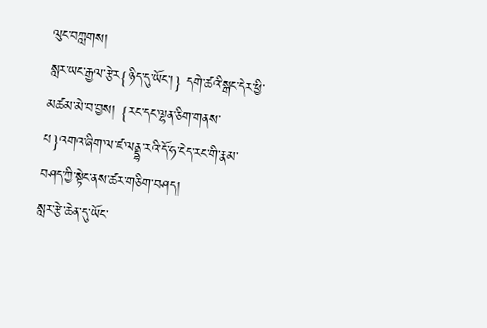ལུང་བཀླགས།
སླར་ཡང་རྒྱལ་རྩེར{ཉིད་དུ་ཡོང་།} དགེ་ཚའི་སྒང་དེར་ཕྱི་མཚམ་མེ་བ་བྱས། {རང་དང་ལྷན་ཅིག་གནས་པ}འགའ་ཞིག་ལ་ཛ་ལནྡྷ་རའི་དོ་ཧ་ངེད་རང་གི་རྣམ་བཤད་ཀྱི་སྟེང་ནས་ཚར་གཅིག་བཤད།
སླར་རྩེ་ཆེན་དུ་ཡོང་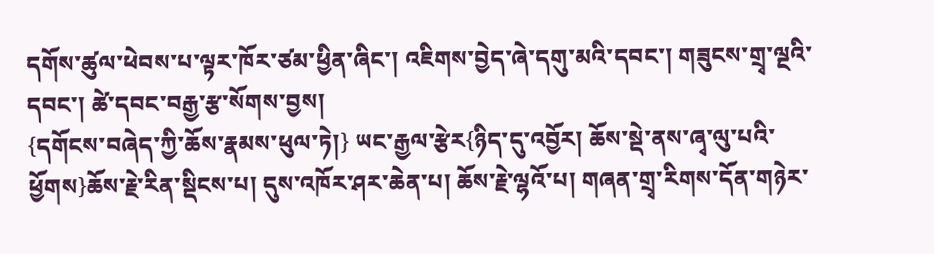དགོས་ཚུལ་ཕེབས་པ་ལྟར་ཁོར་ཙམ་ཕྱིན་ཞིང་། འཇིགས་བྱེད་ཞེ་དགུ་མའི་དབང་། གཟུངས་གྲྭ་ལྔའི་དབང་། ཚེ་དབང་བརྒྱ་རྩ་སོགས་བྱས།
{དགོངས་བཞེད་ཀྱི་ཆོས་རྣམས་ཕུལ་ཏེ།} ཡང་རྒྱལ་རྩེར{ཉིད་དུ་འབྱོར། ཆོས་སྡེ་ནས་ཞྭ་ལུ་པའི་ཕྱོགས}ཆོས་རྗེ་རིན་སྡིངས་པ། དུས་འཁོར་ཤར་ཆེན་པ། ཆོས་རྗེ་ལྷའོ་པ། གཞན་གྲྭ་རིགས་དོན་གཉེར་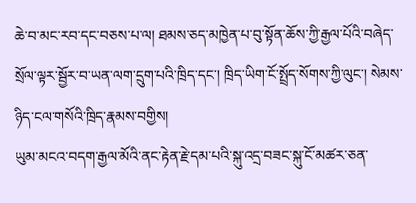ཆེ་བ་མང་རབ་དང་བཅས་པ་ལ། ཐམས་ཅད་མཁྱེན་པ་བུ་སྟོན་ཆོས་ཀྱི་རྒྱལ་པོའི་བཞེད་སྲོལ་ལྟར་སྦྱོར་བ་ཡན་ལག་དྲུག་པའི་ཁྲིད་དང་། ཁྲིད་ཡིག་ངོ་སྤྲོད་སོགས་ཀྱི་ལུང་། སེམས་ཉིད་ངལ་གསོའི་ཁྲིད་རྣམས་བགྱིས།
ཡུམ་མངའ་བདག་རྒྱལ་མོའི་ནང་རྟེན་རྗེ་དམ་པའི་སྐུ་འདྲ་བཟང་སྐུ་ངོ་མཚར་ཅན་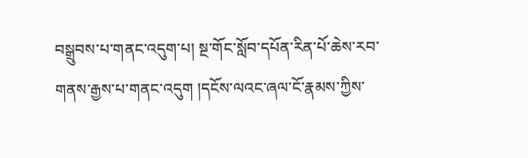བསྒྲུབས་པ་གནང་འདུག་པ། སྔ་གོང་སློབ་དཔོན་རིན་པོ་ཆེས་རབ་གནས་རྒྱས་པ་གནང་འདུག །དངོས་ལའང་ཞལ་ངོ་རྣམས་ཀྱིས་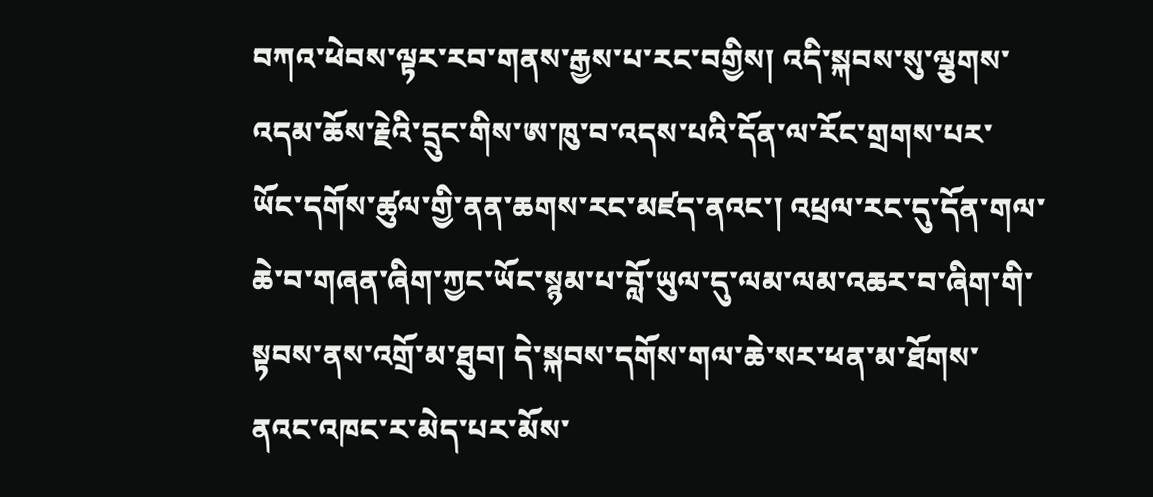བཀའ་ཕེབས་ལྟར་རབ་གནས་རྒྱས་པ་རང་བགྱིས། འདི་སྐབས་སུ་ལྕགས་འདམ་ཆོས་རྗེའི་དྲུང་གིས་ཨ་ཁུ་བ་འདས་པའི་དོན་ལ་རོང་གྲགས་པར་ཡོང་དགོས་ཚུལ་གྱི་ནན་ཆགས་རང་མཛད་ནའང་། འཕྲལ་རང་དུ་དོན་གལ་ཆེ་བ་གཞན་ཞིག་ཀྱང་ཡོང་སྙམ་པ་བློ་ཡུལ་དུ་ལམ་ལམ་འཆར་བ་ཞིག་གི་སྟབས་ནས་འགྲོ་མ་ཐུབ། དེ་སྐབས་དགོས་གལ་ཆེ་སར་ཕན་མ་ཐོགས་ནའང་འཁང་ར་མེད་པར་མོས་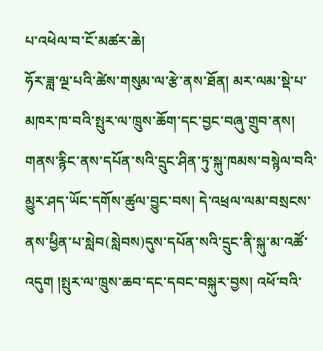པ་འཕེལ་བ་ངོ་མཚར་ཆེ།
ཧོར་ཟླ་ལྔ་པའི་ཚེས་གསུམ་ལ་རྩེ་ནས་ཐོན། མར་ལམ་སྡེ་པ་མཁར་ཁ་བའི་སྤུར་ལ་ཁྲུས་ཆོག་དང་བྱང་བཞུ་གྲུབ་ནས། གནས་རྙིང་ནས་དཔོན་སའི་དྲུང་ཤིན་ཏུ་སྐུ་ཁམས་བསྙེལ་བའི་མྱུར་ཤད་ཡོང་དགོས་ཚུལ་བྱུང་བས། དེ་འཕྲལ་ལམ་བསྲངས་ནས་ཕྱིན་པ་སླེབ(སླེབས)དུས་དཔོན་སའི་དྲུང་ནི་སྐུ་མ་འཚོ་འདུག །སྤུར་ལ་ཁྲུས་ཆབ་དང་དབང་བསྐུར་བྱས། འཕོ་བའི་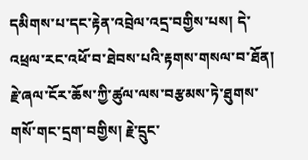དམིགས་པ་དང་རྟེན་འབྲེལ་འདྲ་བགྱིས་པས། དེ་འཕྲལ་རང་འཕོ་བ་ཐེབས་པའི་རྟགས་གསལ་བ་ཐོན། རྗེ་ཞལ་ངོར་ཆོས་ཀྱི་ཚུལ་ལས་བརྩམས་ཏེ་ཐུགས་གསོ་གང་དྲག་བགྱིས། རྗེ་དྲུང་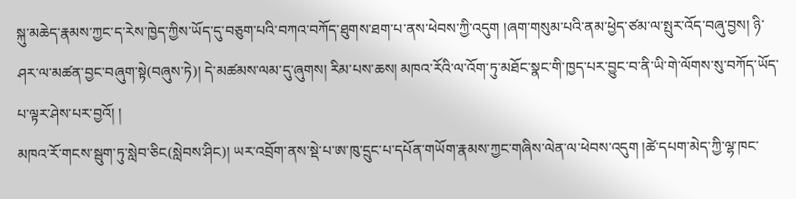སྐུ་མཆེད་རྣམས་ཀྱང་ད་རེས་ཁྱེད་ཀྱིས་ཡོད་དུ་བཅུག་པའི་བཀའ་བཀོད་ཐུགས་ཐག་པ་ནས་ཕེབས་ཀྱི་འདུག །ཞག་གསུམ་པའི་ནམ་ཕྱེད་ཙམ་ལ་སྤུར་འོད་བཞུ་བྱས། ཉི་ཤར་ལ་མཚན་བྱང་བཞུག་སྟེ(བཞུས་ཏེ)། དེ་མཚམས་ལམ་དུ་ཞུགས། རིམ་པས་ཆས། མཁའ་རོའི་ལ་འོག་ཏུ་མཐོང་སྣང་གི་ཁྱད་པར་བྱུང་བ་ནི་ཡི་གེ་ལོགས་སུ་བཀོད་ཡོད་པ་ལྟར་ཤེས་པར་བྱའོ། །
མཁའ་རོ་གངས་སྦུག་ཏུ་སླེབ་ཅིང(སླེབས་ཤིང)། ཡར་འབྲོག་ནས་སྡེ་པ་ཨ་ཁུ་དྲུང་པ་དཔོན་གཡོག་རྣམས་ཀྱང་གཞིས་ལེན་ལ་ཕེབས་འདུག །ཚེ་དཔག་མེད་ཀྱི་ལྷ་ཁང་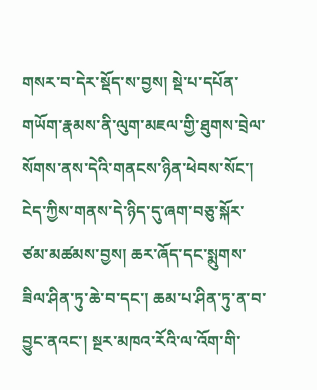གསར་བ་དེར་སྡོད་ས་བྱས། སྡེ་པ་དཔོན་གཡོག་རྣམས་ནི་ལུག་མཇལ་གྱི་ཐུགས་བྲེལ་སོགས་ནས་དེའི་གནངས་ཉིན་ཕེབས་སོང་། ངེད་ཀྱིས་གནས་དེ་ཉིད་དུ་ཞག་བཅུ་སྐོར་ཙམ་མཚམས་བྱས། ཆར་ཞོད་དང་སྨུགས་ཟིལ་ཤིན་ཏུ་ཆེ་བ་དང་། ཆམ་པ་ཤིན་ཏུ་ན་བ་བྱུང་ནའང་། སྔར་མཁའ་རོའི་ལ་འོག་གི་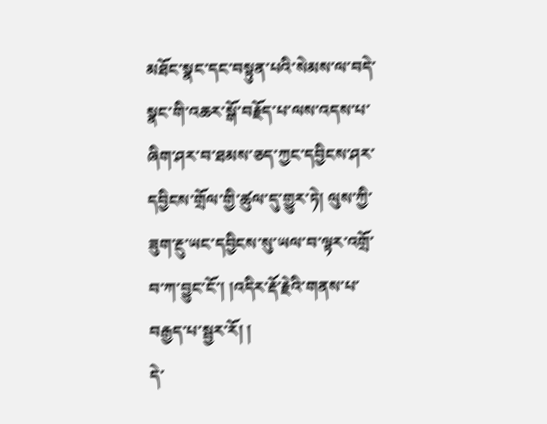མཐོང་སྣང་དང་བསྟུན་པའི་སེམས་ལ་བདེ་སྣང་གི་འཆར་སྒོ་བརྗོད་པ་ལས་འདས་པ་ཞིག་ཤར་བ་ཐམས་ཅད་ཀྱང་དབྱིངས་ཤར་དབྱིངས་གྲོལ་གྱི་ཚུལ་དུ་གྱུར་ཏེ། ལུས་ཀྱི་ཟུག་རྔུ་ཡང་དབྱིངས་སུ་ཡལ་བ་ལྟར་འགྲོ་བ་ཀ་བྱུང་ངོ་། །འདིར་རྡོ་རྗེའི་གནས་པ་བརྒྱད་པ་སྦྱར་རོ། །
དེ་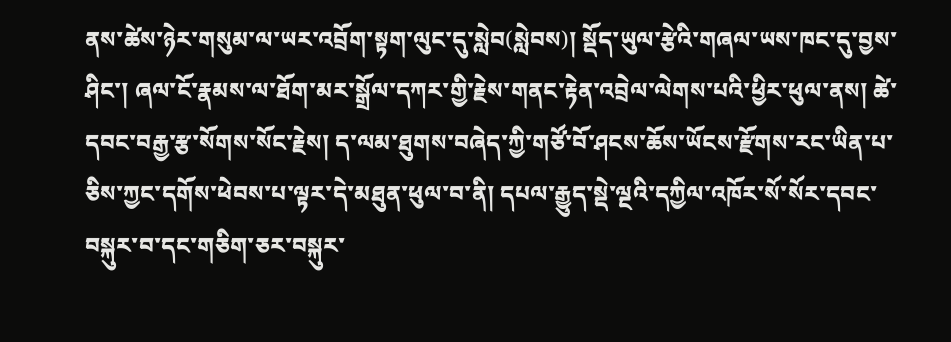ནས་ཚེས་ཉེར་གསུམ་ལ་ཡར་འབྲོག་སྟག་ལུང་དུ་སླེབ(སླེབས)། སྡོད་ཡུལ་རྩེའི་གཞལ་ཡས་ཁང་དུ་བྱས་ཤིང་། ཞལ་ངོ་རྣམས་ལ་ཐོག་མར་སྒྲོལ་དཀར་གྱི་རྗེས་གནང་རྟེན་འབྲེལ་ལེགས་པའི་ཕྱིར་ཕུལ་ནས། ཚེ་དབང་བརྒྱ་རྩ་སོགས་སོང་རྗེས། ད་ལམ་ཐུགས་བཞེད་ཀྱི་གཙོ་བོ་ཤངས་ཆོས་ཡོངས་རྫོགས་རང་ཡིན་པ་ཅིས་ཀྱང་དགོས་ཕེབས་པ་ལྟར་དེ་མཐུན་ཕུལ་བ་ནི། དཔལ་རྒྱུད་སྡེ་ལྔའི་དཀྱིལ་འཁོར་སོ་སོར་དབང་བསྐུར་བ་དང་གཅིག་ཅར་བསྐུར་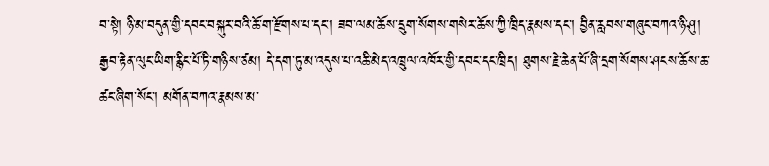བ་སྟེ། ཉི་མ་བདུན་གྱི་དབང་བསྐུར་བའི་ཆོ་ག་རྫོགས་པ་དང་། ཟབ་ལམ་ཆོས་དྲུག་སོགས་གསེར་ཆོས་ཀྱི་ཁྲིད་རྣམས་དང་། བྱིན་རླབས་གཞུང་བཀའ་ཉི་ཤུ། རྒྱབ་རྟེན་ལུང་ཡིག་རྙིང་པོ་ཏི་གཉིས་ཙམ། དེ་དག་ཏུ་མ་འདུས་པ་འཆི་མེད་འཁྲུལ་འཁོར་གྱི་དབང་དང་ཁྲིད། ཐུགས་རྗེ་ཆེན་པོ་ཞི་དྲག་སོགས་ཤངས་ཆོས་ཆ་ཚང་ཞིག་སོང་། མགོན་བཀའ་རྣམས་མ་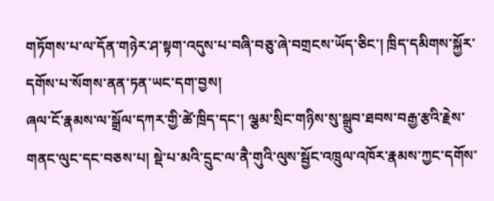གཏོགས་པ་ལ་དོན་གཉེར་ཤ་སྟག་འདུས་པ་བཞི་བཅུ་ཞེ་བགྲངས་ཡོད་ཅིང་། ཁྲིད་དམིགས་སྐྱོར་དགོས་པ་སོགས་ནན་ཏན་ཡང་དག་བྱས།
ཞལ་ངོ་རྣམས་ལ་སྒྲོལ་དཀར་གྱི་ཚེ་ཁྲིད་དང་། ལྕམ་སྲིང་གཉིས་སུ་སྒྲུབ་ཐབས་བརྒྱ་རྩའི་རྗེས་གནང་ལུང་དང་བཅས་པ། སྡེ་པ་མའི་དྲུང་ལ་ནཻ་གུའི་ལུས་སྦྱོང་འཁྲུལ་འཁོར་རྣམས་ཀྱང་དགོས་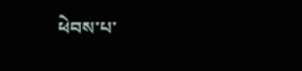ཕེབས་པ་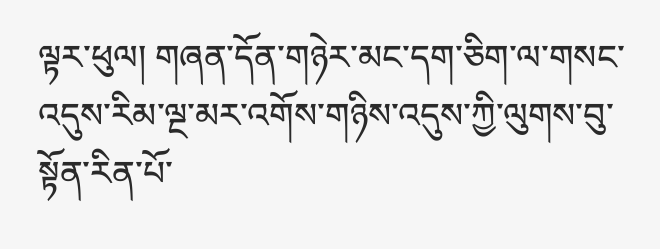ལྟར་ཕུལ། གཞན་དོན་གཉེར་མང་དག་ཅིག་ལ་གསང་འདུས་རིམ་ལྔ་མར་འགོས་གཉིས་འདུས་ཀྱི་ལུགས་བུ་སྟོན་རིན་པོ་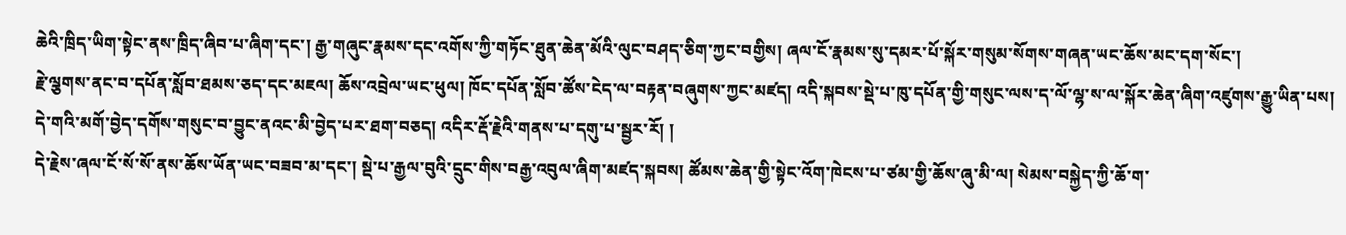ཆེའི་ཁྲིད་ཡིག་སྟེང་ནས་ཁྲིད་ཞིབ་པ་ཞིག་དང་། རྒྱ་གཞུང་རྣམས་དང་འགོས་ཀྱི་གཏོང་ཐུན་ཆེན་མོའི་ལུང་བཤད་ཅིག་ཀྱང་བགྱིས། ཞལ་ངོ་རྣམས་སུ་དམར་པོ་སྐོར་གསུམ་སོགས་གཞན་ཡང་ཆོས་མང་དག་སོང་།
རྗེ་ལྕགས་ནང་བ་དཔོན་སློབ་ཐམས་ཅད་དང་མཇལ། ཆོས་འབྲེལ་ཡང་ཕུལ། ཁོང་དཔོན་སློབ་ཚོས་ངེད་ལ་བརྟན་བཞུགས་ཀྱང་མཛད། འདི་སྐབས་སྡེ་པ་ཁུ་དཔོན་གྱི་གསུང་ལས་ད་ལོ་ལྷ་ས་ལ་སྐོར་ཆེན་ཞིག་འཛུགས་རྒྱུ་ཡིན་པས། དེ་གའི་མགོ་བྱེད་དགོས་གསུང་བ་བྱུང་ནའང་མི་བྱེད་པར་ཐག་བཅད། འདིར་རྡོ་རྗེའི་གནས་པ་དགུ་པ་སྦྱར་རོ། །
དེ་རྗེས་ཞལ་ངོ་སོ་སོ་ནས་ཆོས་ཡོན་ཡང་བཟབ་མ་དང་། སྡེ་པ་རྒྱལ་བུའི་དྲུང་གིས་བརྒྱ་འབུལ་ཞིག་མཛད་སྐབས། ཚོམས་ཆེན་གྱི་སྟེང་འོག་ཁེངས་པ་ཙམ་གྱི་ཆོས་ཞུ་མི་ལ། སེམས་བསྐྱེད་ཀྱི་ཆོ་ག་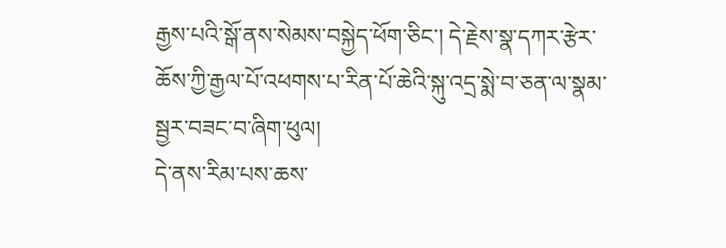རྒྱས་པའི་སྒོ་ནས་སེམས་བསྐྱེད་ཕོག་ཅིང་། དེ་རྗེས་སྣ་དཀར་རྩེར་ཆོས་ཀྱི་རྒྱལ་པོ་འཕགས་པ་རིན་པོ་ཆེའི་སྐུ་འདྲ་སྨེ་བ་ཅན་ལ་སྣམ་སྦྱར་བཟང་བ་ཞིག་ཕུལ།
དེ་ནས་རིམ་པས་ཆས་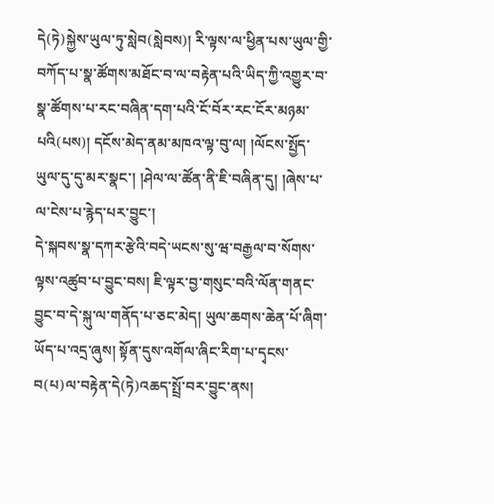དེ(ཏེ)སྐྱེས་ཡུལ་ཏུ་སླེབ(སླེབས)། རི་ལྟས་ལ་ཕྱིན་པས་ཡུལ་གྱི་བཀོད་པ་སྣ་ཚོགས་མཐོང་བ་ལ་བརྟེན་པའི་ཡིད་ཀྱི་འགྱུར་བ་སྣ་ཚོགས་པ་རང་བཞིན་དག་པའི་ངོ་བོར་རང་ངོར་མཉམ་པའི(པས)། དངོས་མེད་ནམ་མཁའ་ལྟ་བུ་ལ། །ལོངས་སྤྱོད་ཡུལ་དུ་དུ་མར་སྣང་། །ཤེལ་ལ་ཚོན་ནི་ཇི་བཞིན་དུ། །ཞེས་པ་ལ་ངེས་པ་རྙེད་པར་བྱུང་།
དེ་སྐབས་སྣ་དཀར་རྩེའི་བདེ་ཡངས་སུ་ཝ་བརྒྱལ་བ་སོགས་ལྟས་འཚུབ་པ་བྱུང་བས། ཇི་ལྟར་བྱ་གསུང་བའི་ལོན་གནང་བྱུང་བ་དེ་སྐུ་ལ་གནོད་པ་ཅང་མེད། ཡུལ་ཆགས་ཆེན་པོ་ཞིག་ཡོད་པ་འདྲ་ཞུས། སྟོན་དུས་འགོལ་ཞིང་རིག་པ་དྭངས་བ(པ)ལ་བརྟེན་དེ(ཏེ)འཆད་སྤྲོ་བར་བྱུང་ནས།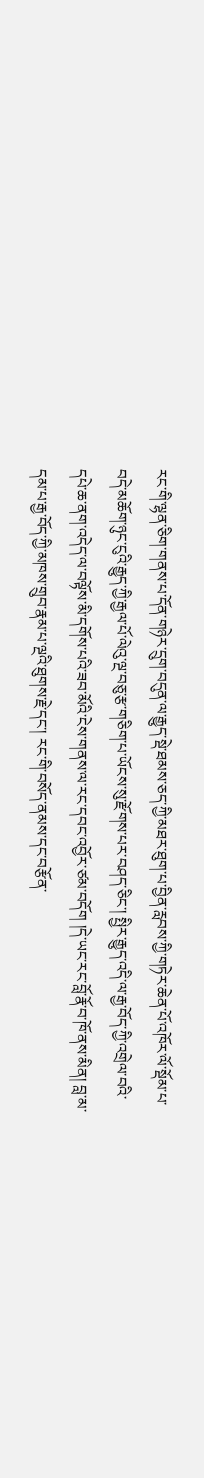རང་གི་ལྷན་ཅིག་གནས་པ་དོན་གཉེར་དྲུག་བདུན་ལ་རྒྱུད་སྡེ་ཐམས་ཅད་ཀྱི་མཐར་ཐུག་པ་བྱིན་རླབས་ཀྱི་གཏེར་ཆེན་པོ་འཁོར་ལོ་སྡོམ་པ་བདེ་མཆོག་ཉུང་ངུའི་རྒྱུད་ཀྱི་རྒྱལ་པོ་ལེའུ་ལྔ་བཅུ་རྩ་གཅིག་པ་ཡོངས་སུ་རྫོགས་པར་བཤད་ཅིང་། སྤྱིར་རྒྱུད་འདི་ལ་རྒྱ་བོད་ཀྱི་འགྲེལ་བའི་དཔེ་ཆ་ནག་འདེད་ལ་བལྟོས་མི་དགོས་པའི་ཟབ་མོའི་ངེས་གནས་ལ་རང་དབང་འབྱོར་ཙམ་བདོག །དེ་ཡང་རང་བློ་རྣོ་བ་ཁོ་ནས་མིན། བླ་མ་དམ་པ་རྒྱ་བོད་ཀྱི་མཁས་གྲུབ་རྣམ་པ་ལྔའི་ཐུགས་རྗེ་དང་། རང་གི་བསོད་ནམས་དང་བརྩོན་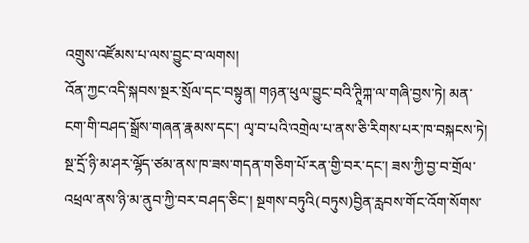འགྲུས་འཛོམས་པ་ལས་བྱུང་བ་ལགས།
འོན་ཀྱང་འདི་སྐབས་སྔར་སྲོལ་དང་བསྟུན། གཉན་ཕུལ་བྱུང་བའི་ཊཱིཀྐ་ལ་གཞི་བྱས་ཏེ། མན་ངག་གི་བཤད་སྒྲོས་གཞན་རྣམས་དང་། ལྭ་བ་པའི་འགྲེལ་པ་ནས་ཅི་རིགས་པར་ཁ་བསྐངས་ཏེ། སྔ་དྲོ་ཉི་མ་ཤར་ལྷོད་ཙམ་ནས་ཁ་ཟས་གདན་གཅིག་པོ་རན་གྱི་བར་དང་། ཟས་ཀྱི་བྱ་བ་གྲོལ་འཕྲལ་ནས་ཉི་མ་ནུབ་ཀྱི་བར་བཤད་ཅིང་། སྔགས་བཏུའི(བཏུས)བྱིན་རླབས་གོང་འོག་སོགས་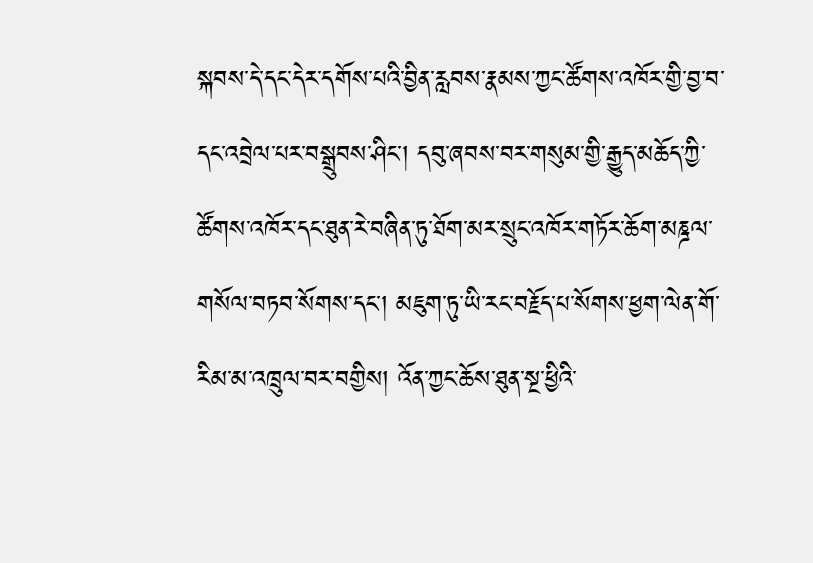སྐབས་དེ་དང་དེར་དགོས་པའི་བྱིན་རླབས་རྣམས་ཀྱང་ཚོགས་འཁོར་གྱི་བྱ་བ་དང་འབྲེལ་པར་བསྒྲུབས་ཤིང་། དབུ་ཞབས་བར་གསུམ་གྱི་རྒྱུད་མཆོད་ཀྱི་ཚོགས་འཁོར་དང་ཐུན་རེ་བཞིན་ཏུ་ཐོག་མར་སྲུང་འཁོར་གཏོར་ཆོག་མཎྜལ་གསོལ་བཏབ་སོགས་དང་། མཇུག་ཏུ་ཡི་རང་བརྗོད་པ་སོགས་ཕྱག་ལེན་གོ་རིམ་མ་འཁྲུལ་བར་བགྱིས། འོན་ཀྱང་ཆོས་ཐུན་སྔ་ཕྱིའི་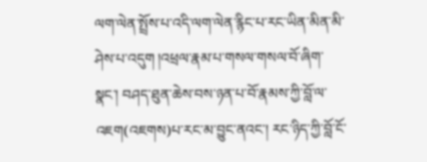ལག་ལེན་སྤྲོས་པ་འདི་ལག་ལེན་རྙིང་པ་རང་ཡིན་མིན་མི་ཤེས་པ་འདུག །འཕྲལ་རྣམ་པ་གསལ་གསལ་བོ་ཞིག་སྣང་། བཤད་ཐུན་ཆེས་བས་ཉན་པ་བོ་རྣམས་ཀྱི་བློ་ལ་འཇག(འཇགས)པ་རང་མ་བྱུང་ནའང་། རང་ཉིད་ཀྱི་བློ་ངོ་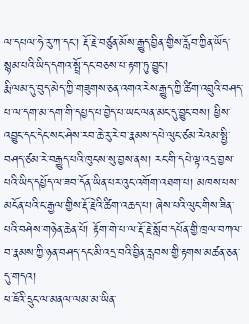ལ་དཔལ་ཧེ་རུ་ཀ་དང་། རྡོ་རྗེ་བཙུན་མོས་རྒྱུད་བྱིན་གྱིས་རློབ་ཀྱིན་ཡོད་སྙམ་པའི་ཡིད་དགའ་སྤྲོ་དང་བཅས་པ་རྟག་ཏུ་བྱུང་།
རྨི་ལམ་དུ་བུད་མེད་ཀྱི་གཟུགས་ཅན་འགའ་རེས་རྒྱུད་ཀྱི་ཚིག་འབྲུའི་བཤད་པ་ལ་དག་མ་དག་གི་དཔྱད་པ་བྱེད་པ་ཡང་ལན་མང་དུ་བྱུང་བས། ཕྱིས་འབྱུང་དང་དེང་སང་ཤེས་རབ་ཆེ་རུ་རེ་བ་རྣམས་དཔེ་ལུང་ཙམ་རེའམ་སྤྱི་བཤད་ཙམ་རེ་བརྒྱུད་པའི་ཁུངས་སུ་བྱས་ནས། རང་གི་དཔེ་ལྟ་འདྲ་བྱས་པའི་ཡིད་དཔྱོད་ལ་ཟབ་དོན་ཡིན་པར་འུང་འགོག་འཐག་པ། མཁས་པས་མངོན་པའི་ང་རྒྱལ་གྱིས་རྡོ་རྗེའི་ཚིག་འཆད་པ། ཞེས་པའི་ལུང་གིས་ཟིན་པའི་བཤེས་གཉེན་ཆེན་པོ། རྟོག་གེ་པ་ལ་རྡོ་རྗེ་སློབ་དཔོན་གྱི་ཁྲལ་བཀལ་བ་རྣམས་ཀྱི་ཉན་བཤད་དང་མི་འདྲ་བའི་བྱིན་རླབས་གྱི་རྟགས་མཚན་ཅན་དུ་གདའ།
ཕ་ཇོའི་དྲུང་ལ་མནལ་ལམ་མ་ཡིན་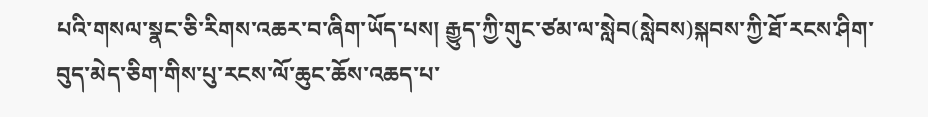པའི་གསལ་སྣང་ཅི་རིགས་འཆར་བ་ཞིག་ཡོད་པས། རྒྱུད་ཀྱི་གུང་ཙམ་ལ་སླེབ(སླེབས)སྐབས་ཀྱི་ཐོ་རངས་ཤིག་བུད་མེད་ཅིག་གིས་པུ་རངས་ལོ་ཆུང་ཆོས་འཆད་པ་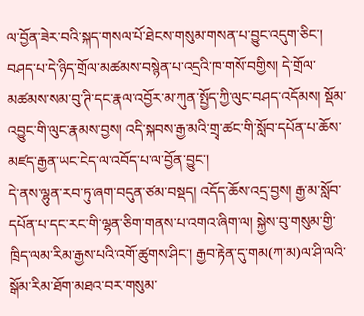ལ་བྱོན་ཟེར་བའི་སྐད་གསལ་པོ་ཐེངས་གསུམ་གསན་པ་བྱུང་འདུག་ཅིང་། བཤད་པ་དེ་ཉིད་གྲོལ་མཚམས་བསྙེན་པ་འདྲའི་ཁ་གསོ་བགྱིས། དེ་གྲོལ་མཚམས་སམ་བུ་ཊི་དང་རྣལ་འབྱོར་མ་ཀུན་སྤྱོད་ཀྱི་ལུང་བཤད་འདོམས། སྡོམ་འབྱུང་གི་ལུང་རྣམས་བྱས། འདི་སྐབས་རྒྱ་མའི་གྲྭ་ཚང་གི་སློབ་དཔོན་པ་ཆོས་མཛད་རྒྱན་ཡང་ངེད་ལ་འབོད་པ་ལ་བྱོན་བྱུང་།
དེ་ནས་ལྷུན་རབ་ཏུ་ཞག་བདུན་ཙམ་བསྡད། འདོད་ཆོས་འདྲ་བྱས། རྒྱ་མ་སློབ་དཔོན་པ་དང་རང་གི་ལྷན་ཅིག་གནས་པ་འགའ་ཞིག་ལ། སྐྱེས་བུ་གསུམ་གྱི་ཁྲིད་ལམ་རིམ་རྒྱས་པའི་འགོ་ཚུགས་ཤིང་། རྒྱབ་རྟེན་དུ་གམ(ཀ་མ)ལ་ཤི་ལའི་སྒོམ་རིམ་ཐོག་མཐའ་བར་གསུམ་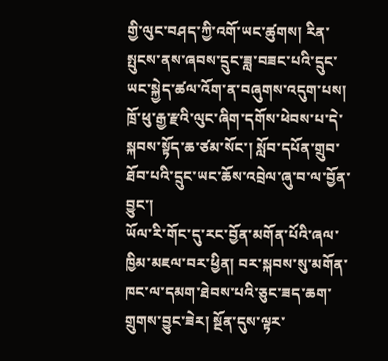གྱི་ལུང་བཤད་ཀྱི་འགོ་ཡང་ཚུགས། རིན་སྤུངས་ནས་ཞབས་དྲུང་ཟླ་བཟང་པའི་དྲུང་ཡང་སྐྱེད་ཚལ་འོག་ན་བཞུགས་འདུག་པས། ཁྲོ་ཕུ་རྒྱ་རྫའི་ལུང་ཞིག་དགོས་ཕེབས་པ་དེ་སྐབས་སྟོད་ཆ་ཙམ་སོང་། སློབ་དཔོན་གྲུབ་ཐོབ་པའི་དྲུང་ཡང་ཆོས་འབྲེལ་ཞུ་བ་ལ་བྱོན་བྱུང་།
ཡོལ་རི་གོང་དུ་རང་བྱོན་མགོན་པོའི་ཞལ་ཁྱིམ་མཇལ་བར་ཕྱིན། བར་སྐབས་སུ་མགོན་ཁང་ལ་དམག་ཐེབས་པའི་ཅུང་ཟད་ཆག་གྲུགས་བྱུང་ཟེར། སྔོན་དུས་ལྟར་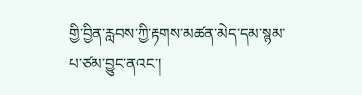གྱི་བྱིན་རླབས་ཀྱི་རྟགས་མཚན་མེད་དམ་སྙམ་པ་ཙམ་བྱུང་ནའང་།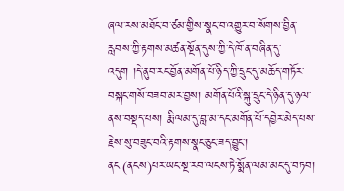ཞལ་རས་མཐོང་བ་ཙམ་གྱིས་སྣང་བ་འགྱུར་བ་སོགས་བྱིན་རླབས་ཀྱི་རྟགས་མཚན་སྔོན་དུས་ཀྱི་དེ་ཁོ་ན་བཞིན་དུ་འདུག །དེ་ནུབ་རང་བྱོན་མགོན་པོ་ཉིད་ཀྱི་དྲུང་དུ་མཆོད་གཏོར་བསྐང་གསོ་བཟབ་མར་བྱས། མགོན་པོའི་སྐུ་དྲུང་དེ་ཉིན་དུ་ཉལ་ནས་བསྡད་པས། རྨི་ལམ་དུ་བླ་མ་དང་མགོན་པོ་དབྱེར་མེད་པས་རྗེས་སུ་བཟུང་བའི་རྟགས་སྣང་ཅུང་ཟད་བྱུང་།
ནང(ནངས)པར་ཡང་སྔ་རབ་ལངས་ཏེ་སྨོན་ལམ་མང་དུ་བཏབ།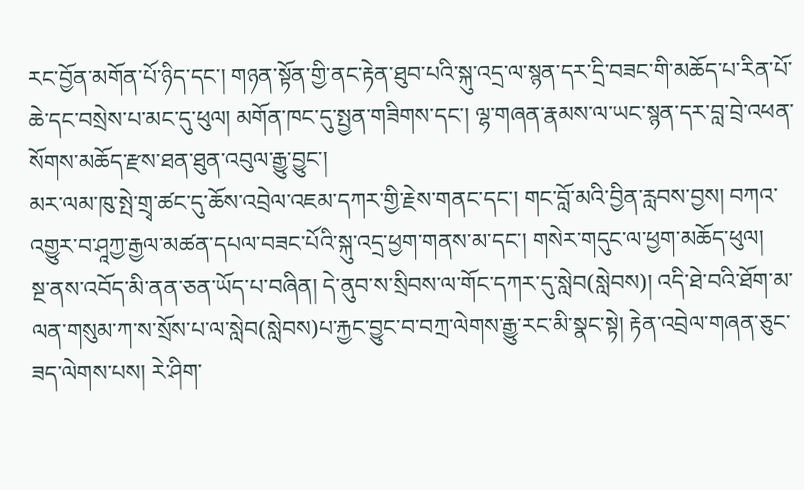རང་བྱོན་མགོན་པོ་ཉིད་དང་། གཉན་སྟོན་གྱི་ནང་རྟེན་ཐུབ་པའི་སྐུ་འདྲ་ལ་སྙན་དར་དྲི་བཟང་གི་མཆོད་པ་རིན་པོ་ཆེ་དང་བསྲེས་པ་མང་དུ་ཕུལ། མགོན་ཁང་དུ་སྤྱན་གཟིགས་དང་། ལྷ་གཞན་རྣམས་ལ་ཡང་སྙན་དར་བླ་བྲེ་འཕན་སོགས་མཆོད་རྫས་ཐན་ཐུན་འབུལ་རྒྱུ་བྱུང་།
མར་ལམ་ཁུ་སྤེ་གྲྭ་ཚང་དུ་ཆོས་འབྲེལ་འཇམ་དཀར་གྱི་རྗེས་གནང་དང་། གང་བློ་མའི་བྱིན་རླབས་བྱས། བཀའ་འགྱུར་བ་ཤཱཀྱ་རྒྱལ་མཚན་དཔལ་བཟང་པོའི་སྐུ་འདྲ་ཕྱག་གནས་མ་དང་། གསེར་གདུང་ལ་ཕྱག་མཆོད་ཕུལ།
སྔ་ནས་འབོད་མི་ནན་ཅན་ཡོད་པ་བཞིན། དེ་ནུབ་ས་སྲིབས་ལ་གོང་དཀར་དུ་སླེབ(སླེབས)། འདི་ཐེ་བའི་ཐོག་མ་ལན་གསུམ་ཀ་ས་སྲོས་པ་ལ་སླེབ(སླེབས)པ་རྐྱང་བྱུང་བ་བཀྲ་ལེགས་རྒྱུ་རང་མི་སྣང་སྟེ། རྟེན་འབྲེལ་གཞན་ཅུང་ཟད་ལེགས་པས། རེ་ཤིག་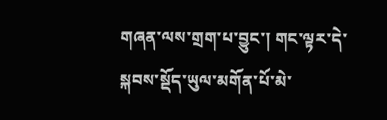གཞན་ལས་གྲག་པ་བྱུང་། གང་ལྟར་དེ་སྐབས་སྡོད་ཡུལ་མགོན་པོ་མེ་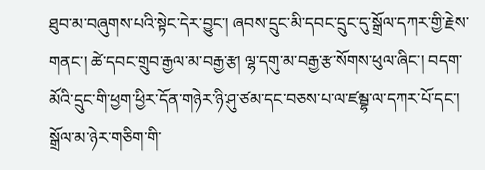ཐུབ་མ་བཞུགས་པའི་སྟེང་དེར་བྱུང་། ཞབས་དྲུང་མི་དབང་དྲུང་དུ་སྒྲོལ་དཀར་གྱི་རྗེས་གནང་། ཚེ་དབང་གྲུབ་རྒྱལ་མ་བརྒྱ་རྩ། ལྷ་དགུ་མ་བརྒྱ་རྩ་སོགས་ཕུལ་ཞིང་། བདག་མོའི་དྲུང་གི་ཕྱག་ཕྱིར་དོན་གཉེར་ཉི་ཤུ་ཙམ་དང་བཅས་པ་ལ་ཛམྦྷ་ལ་དཀར་པོ་དང་། སྒྲོལ་མ་ཉེར་གཅིག་གི་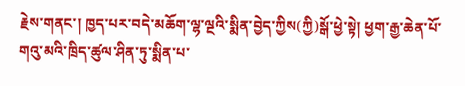རྗེས་གནང་། ཁྱད་པར་བདེ་མཆོག་ལྷ་ལྔའི་སྨིན་བྱེད་ཀྱིས(ཀྱི)སྒོ་ཕྱེ་སྟེ། ཕྱག་རྒྱ་ཆེན་པོ་གའུ་མའི་ཁྲིད་ཚུལ་ཤིན་ཏུ་སྨིན་པ་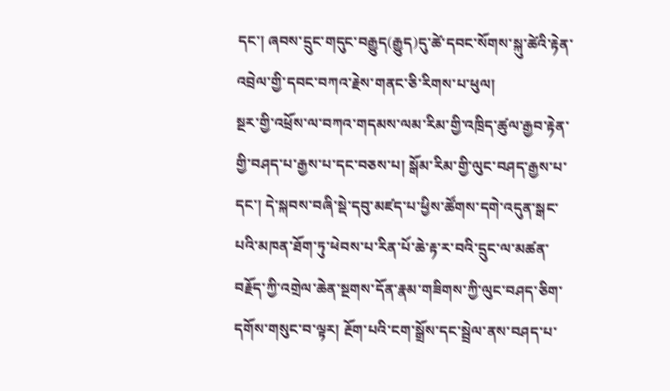དང་། ཞབས་དྲུང་གདུང་བརྒྱུད(རྒྱུད)དུ་ཚེ་དབང་སོགས་སྐུ་ཚེའི་རྟེན་འབྲེལ་གྱི་དབང་བཀའ་རྗེས་གནང་ཅི་རིགས་པ་ཕུལ།
སྔར་གྱི་འཕྲོས་ལ་བཀའ་གདམས་ལམ་རིམ་གྱི་འཁྲིད་ཚུལ་རྒྱབ་རྟེན་གྱི་བཤད་པ་རྒྱས་པ་དང་བཅས་པ། སྒོམ་རིམ་གྱི་ལུང་བཤད་རྒྱས་པ་དང་། དེ་སྐབས་བཞི་སྡེ་དབུ་མཛད་པ་ཕྱིས་ཚོགས་དགེ་འདུན་སྒང་པའི་མཁན་ཐོག་ཏུ་ཕེབས་པ་རིན་པོ་ཆེ་རྟ་ར་བའི་དྲུང་ལ་མཚན་བརྗོད་ཀྱི་འགྲེལ་ཆེན་སྔགས་དོན་རྣམ་གཟིགས་ཀྱི་ལུང་བཤད་ཅིག་དགོས་གསུང་བ་ལྟར། རྔོག་པའི་ངག་སྒྲོས་དང་སྦྲེལ་ནས་བཤད་པ་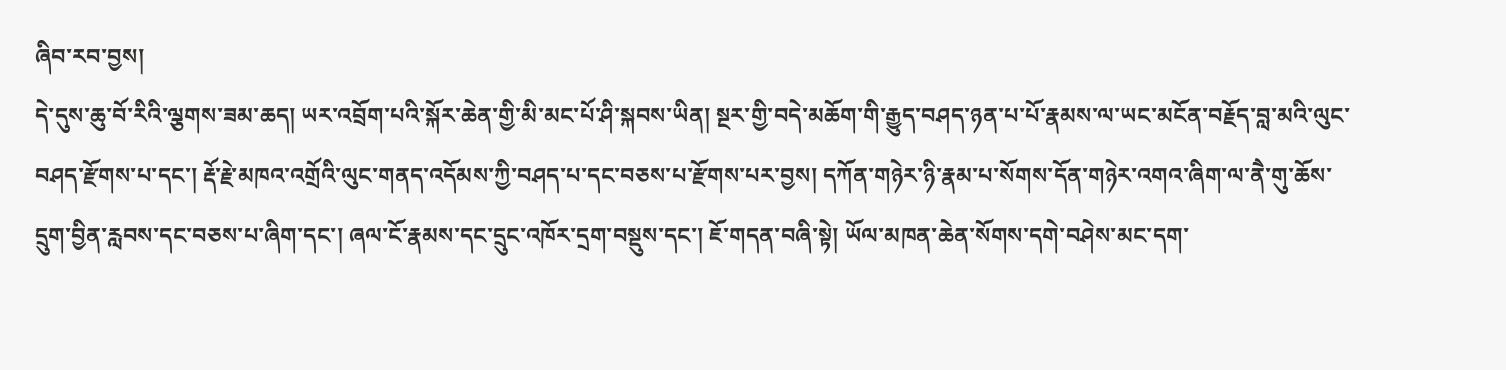ཞིབ་རབ་བྱས།
དེ་དུས་ཆུ་བོ་རིའི་ལྕགས་ཟམ་ཆད། ཡར་འབྲོག་པའི་སྐོར་ཆེན་གྱི་མི་མང་པོ་ཤི་སྐབས་ཡིན། སྔར་གྱི་བདེ་མཆོག་གི་རྒྱུད་བཤད་ཉན་པ་པོ་རྣམས་ལ་ཡང་མངོན་བརྗོད་བླ་མའི་ལུང་བཤད་རྫོགས་པ་དང་། རྡོ་རྗེ་མཁའ་འགྲོའི་ལུང་གནད་འདོམས་ཀྱི་བཤད་པ་དང་བཅས་པ་རྫོགས་པར་བྱས། དཀོན་གཉེར་ཉི་རྣམ་པ་སོགས་དོན་གཉེར་འགའ་ཞིག་ལ་ནཻ་གུ་ཆོས་དྲུག་བྱིན་རླབས་དང་བཅས་པ་ཞིག་དང་། ཞལ་ངོ་རྣམས་དང་དྲུང་འཁོར་དྲག་བསྡུས་དང་། ཇོ་གདན་བཞི་སྟེ། ཡོལ་མཁན་ཆེན་སོགས་དགེ་བཤེས་མང་དག་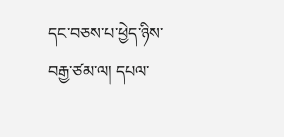དང་བཅས་པ་ཕྱེད་ཉིས་བརྒྱ་ཙམ་ལ། དཔལ་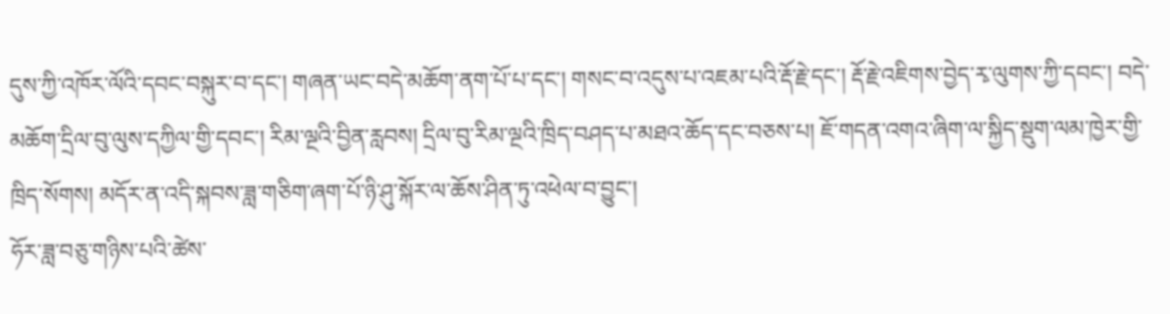དུས་ཀྱི་འཁོར་ལོའི་དབང་བསྐུར་བ་དང་། གཞན་ཡང་བདེ་མཆོག་ནག་པོ་པ་དང་། གསང་བ་འདུས་པ་འཇམ་པའི་རྡོ་རྗེ་དང་། རྡོ་རྗེ་འཇིགས་བྱེད་རྭ་ལུགས་ཀྱི་དབང་། བདེ་མཆོག་དྲིལ་བུ་ལུས་དཀྱིལ་གྱི་དབང་། རིམ་ལྔའི་བྱིན་རླབས། དྲིལ་བུ་རིམ་ལྔའི་ཁྲིད་བཤད་པ་མཐའ་ཆོད་དང་བཅས་པ། ཇོ་གདན་འགའ་ཞིག་ལ་སྐྱིད་སྡུག་ལམ་ཁྱེར་གྱི་ཁྲིད་སོགས། མདོར་ན་འདི་སྐབས་ཟླ་གཅིག་ཞག་པོ་ཉི་ཤུ་སྐོར་ལ་ཆོས་ཤིན་ཏུ་འཕེལ་བ་བྱུང་།
ཧོར་ཟླ་བཅུ་གཉིས་པའི་ཚེས་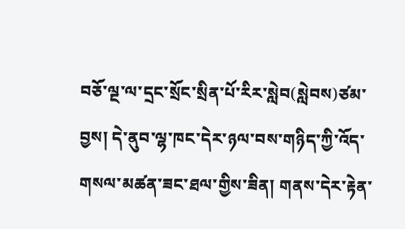བཅོ་ལྔ་ལ་དྲང་སྲོང་སྲིན་པོ་རིར་སླེབ(སླེབས)ཙམ་བྱས། དེ་ནུབ་ལྷ་ཁང་དེར་ཉལ་བས་གཉིད་ཀྱི་འོད་གསལ་མཚན་ཟང་ཐལ་གྱིས་ཟིན། གནས་དེར་རྟེན་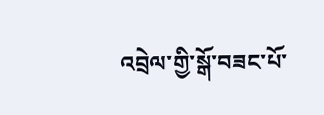འབྲེལ་གྱི་སྒོ་བཟང་པོ་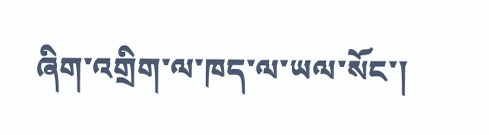ཞིག་འགྲིག་ལ་ཁད་ལ་ཡལ་སོང་།